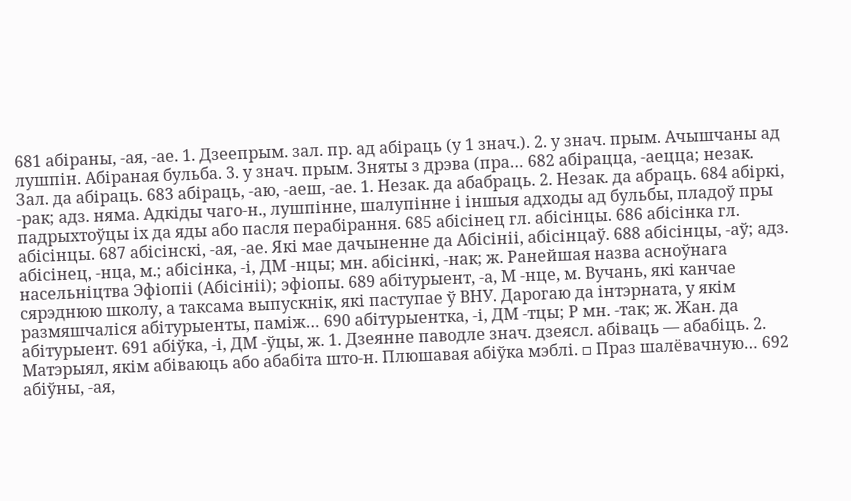681 абіраны, -ая, -ае. 1. Дзеепрым. зал. пр. ад абіраць (у 1 знач.). 2. у знач. прым. Ачышчаны ад лушпін. Абіраная бульба. 3. у знач. прым. Зняты з дрэва (пра… 682 абірацца, -аецца; незак. Зал. да абіраць. 683 абіраць, -аю, -аеш, -ае. 1. Незак. да абабраць. 2. Незак. да абраць. 684 абіркі, -рак; адз. няма. Адкіды чаго-н., лушпінне, шалупінне і іншыя адходы ад бульбы, пладоў пры падрыхтоўцы іх да яды або пасля перабірання. 685 абісінец гл. абісінцы. 686 абісінка гл. абісінцы. 687 абісінскі, -ая, -ае. Які мае дачыненне да Абісініі, абісінцаў. 688 абісінцы, -аў; адз. абісінец, -нца, м.; абісінка, -і, ДМ -нцы; мн. абісінкі, -нак; ж. Ранейшая назва асноўнага насельніцтва Эфіопіі (Абісініі); эфіопы. 689 абітурыент, -а, М -нце, м. Вучань, які канчае сярэднюю школу, а таксама выпускнік, які паступае ў ВНУ. Дарогаю да інтэрната, у якім размяшчаліся абітурыенты, паміж… 690 абітурыентка, -і, ДМ -тцы; Р мн. -так; ж. Жан. да абітурыент. 691 абіўка, -і, ДМ -ўцы, ж. 1. Дзеянне паводле знач. дзеясл. абіваць — абабіць. 2. Матэрыял, якім абіваюць або абабіта што-н. Плюшавая абіўка мэблі. □ Праз шалёвачную… 692 абіўны, -ая,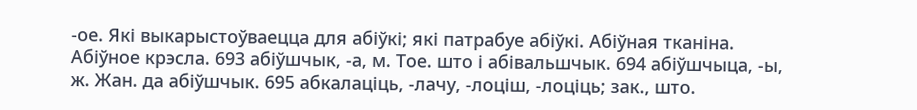-ое. Які выкарыстоўваецца для абіўкі; які патрабуе абіўкі. Абіўная тканіна. Абіўное крэсла. 693 абіўшчык, -а, м. Тое. што і абівальшчык. 694 абіўшчыца, -ы, ж. Жан. да абіўшчык. 695 абкалаціць, -лачу, -лоціш, -лоціць; зак., што.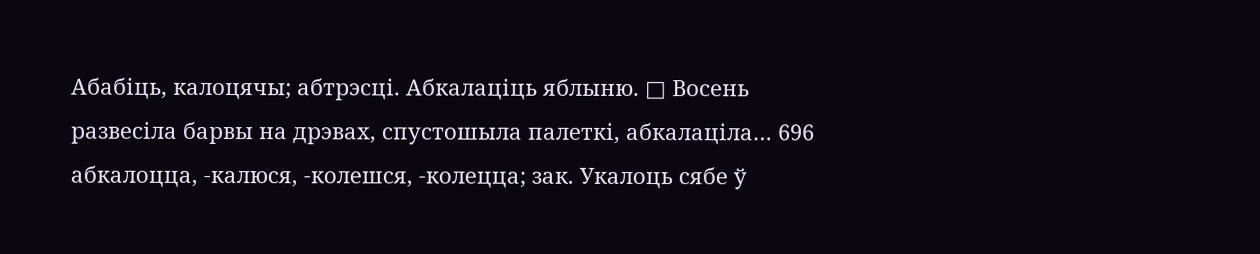Абабіць, калоцячы; абтрэсці. Абкалаціць яблыню. □ Восень развесіла барвы на дрэвах, спустошыла палеткі, абкалаціла… 696 абкалоцца, -калюся, -колешся, -колецца; зак. Укалоць сябе ў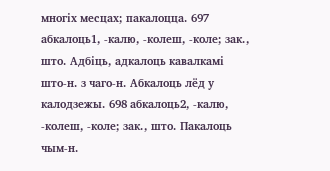многіх месцах; пакалоцца. 697 абкалоць1, -калю, -колеш, -коле; зак., што. Адбіць, адкалоць кавалкамі што-н. з чаго-н. Абкалоць лёд у калодзежы. 698 абкалоць2, -калю, -колеш, -коле; зак., што. Пакалоць чым-н.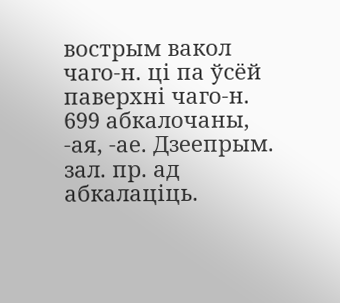вострым вакол чаго-н. ці па ўсёй паверхні чаго-н. 699 абкалочаны, -ая, -ае. Дзеепрым. зал. пр. ад абкалаціць.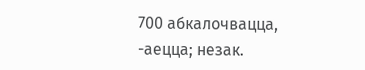700 абкалочвацца, -аецца; незак.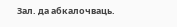Зал. да абкалочваць.